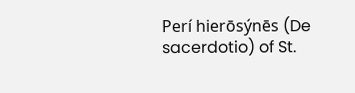Perí hierōsýnēs (De sacerdotio) of St.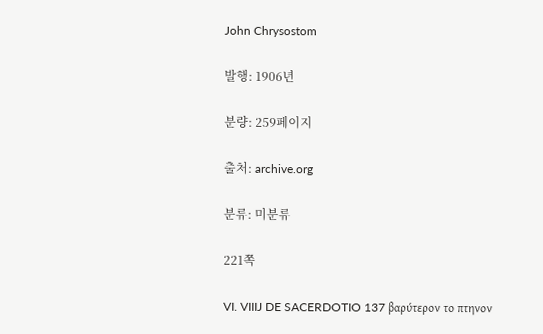John Chrysostom

발행: 1906년

분량: 259페이지

출처: archive.org

분류: 미분류

221쪽

VI. VIIIJ DE SACERDOTIO 137 βαρύτερον το πτηνον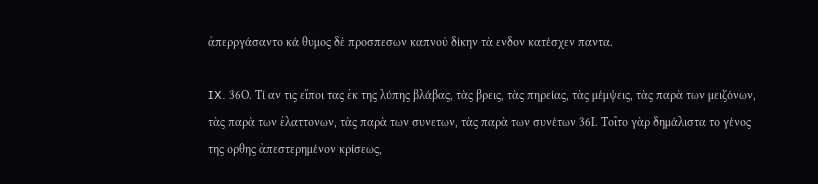ἀπερργάσαντο κά θυμος δὲ προσπεσων καπνοὐ δίκην τὰ ενδον κατέσχεν παντα.

IX. 36Ο. Τί αν τις εἴποι τας ἐκ της λύπης βλάβας, τὰς βρεις, τὰς πηρείας, τὰς μέμψεις, τὰς παρὰ των μειζόνων, τὰς παρὰ των ἐλαττονων, τὰς παρὰ των συνετων, τὰς παρὰ των συνέτων 36Ι. Τοῖτο γὰρ δημάλιστα το γένος της ορθης ἀπεστερημένον κρίσεως,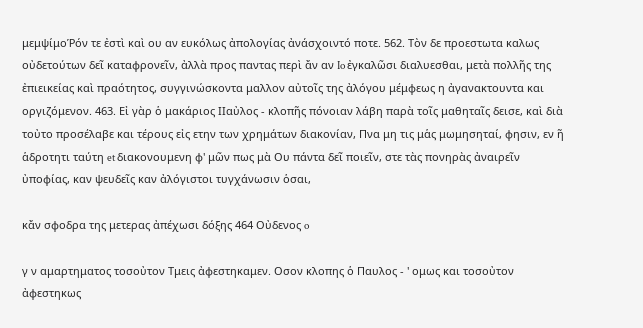μεμψίμοῬόν τε ἐστὶ καὶ ου αν ευκόλως ἀπολογίας ἀνάσχοιντό ποτε. 562. Τὸν δε προεστωτα καλως οὐδετούτων δεῖ καταφρονεῖν, ἀλλὰ προς παντας περὶ ἄν αν Io ἐγκαλῶσι διαλυεσθαι, μετὰ πολλῆς της ἐπιεικείας καὶ πραότητος, συγγινώσκοντα μαλλον αὐτοῖς της ἀλόγου μέμφεως η ἀγανακτουντα και οργιζόμενον. 463. Εἰ γὰρ ὁ μακάριος IIαὐλος - κλοπῆς πόνοιαν λάβη παρὰ τοῖς μαθηταῖς δεισε, καὶ διὰ τοὐτο προσέλαβε και τέρους εἰς ετην των χρημάτων διακονίαν, Πνα μη τις μἁς μωμησηταί, φησιν, εν ῆ ἁδροτητι ταύτη et διακονουμενη φ' μῶν πως μὰ Ου πάντα δεῖ ποιεῖν, στε τὰς πονηρὰς ἀναιρεῖν ὐποφίας, καν ψευδεῖς καν ἀλόγιστοι τυγχάνωσιν ὁσαι,

κἄν σφοδρα της μετερας ἀπέχωσι δόξης 464 Οὐδενος o

γ ν αμαρτηματος τοσοὐτον Τμεις ἀφεστηκαμεν. Oσον κλοπης ὁ Παυλος - ' ομως και τοσοὐτον ἀφεστηκως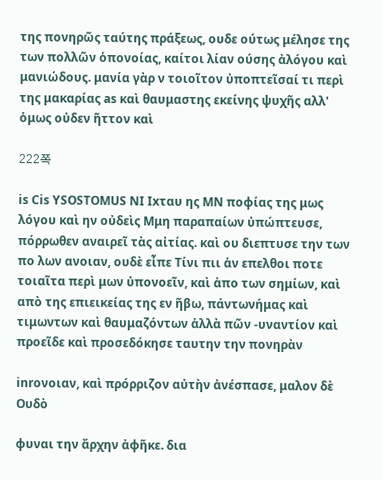της πονηρῶς ταύτης πράξεως, ουδε ούτως μέλησε της των πολλῶν ὁπονοίας, καίτοι λίαν ούσης ἀλόγου καὶ μανιώδους. μανία γὰρ ν τοιοῖτον ὐποπτεῖσαί τι περὶ της μακαρίας as καὶ θαυμαστης εκείνης ψυχῆς αλλ' ὁμως οὐδεν ῆττον καὶ

222쪽

is Cis YSOSTOMUS NI Ixταυ ης MN ποφίας της μως λόγου καὶ ην οὐδεὶς Mμη παραπαίων ὐπώπτευσε, πόρρωθεν αναιρεῖ τὰς αἰτίας. καὶ ου διεπτυσε την των πο λων ανοιαν, ουδὲ εἶπε Τίνι πιι ἁν επελθοι ποτε τοιαῖτα περὶ μων ὐπονοεῖν, καὶ ἀπο των σημίων, καὶ απὸ της επιεικείας της εν ῆβω, πάντωνήμας καὶ τιμωντων καὶ θαυμαζόντων ἀλλὰ πῶν -υναντίον καὶ προεῖδε καὶ προσεδόκησε ταυτην την πονηρὰν

inroνοιαν, καὶ πρόρριζον αὐτὴν ἀνέσπασε, μαλον δὲ Ουδὸ

φυναι την ἄρχην ἀφῆκε. δια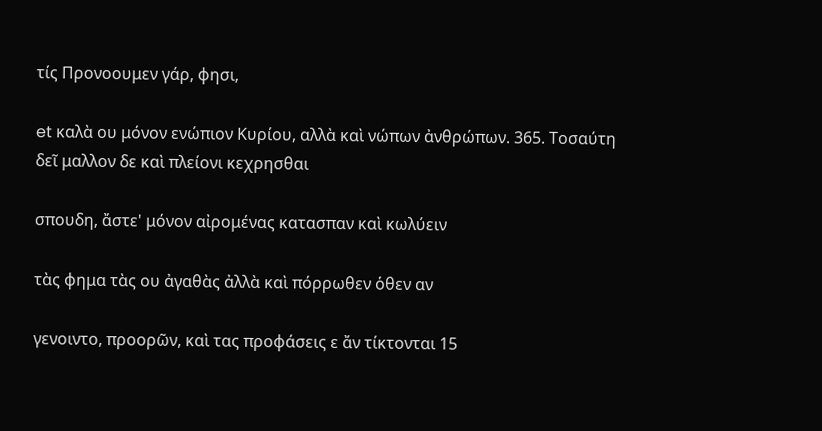τίς Προνοουμεν γάρ, φησι,

et καλὰ ου μόνον ενώπιον Κυρίου, αλλὰ καὶ νώπων ἀνθρώπων. 365. Τοσαύτη δεῖ μαλλον δε καὶ πλείονι κεχρησθαι

σπουδη, ἄστε' μόνον αἰρομένας κατασπαν καὶ κωλύειν

τὰς φημα τὰς ου ἀγαθὰς ἀλλὰ καὶ πόρρωθεν ὁθεν αν

γενοιντο, προορῶν, καὶ τας προφάσεις ε ἄν τίκτονται 15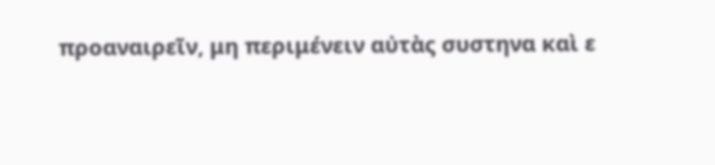προαναιρεῖν, μη περιμένειν αὐτὰς συστηνα καὶ ε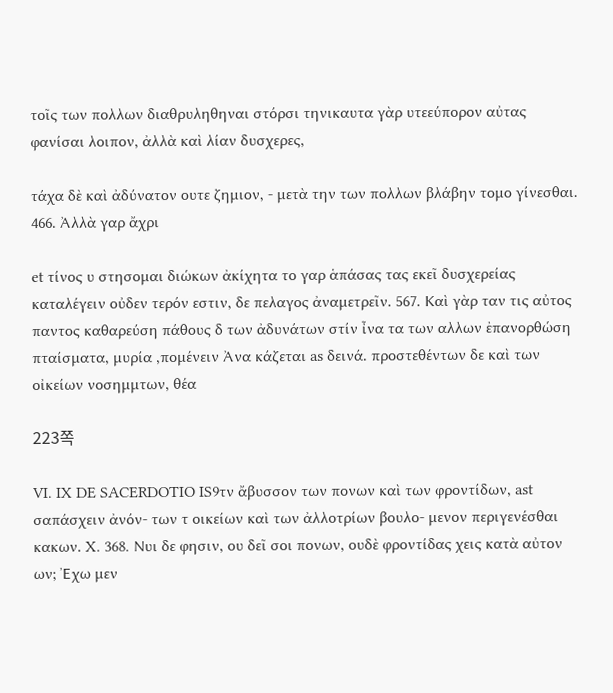τοῖς των πολλων διαθρυληθηναι στόρσι τηνικαυτα γὰρ υτεεύπορον αὐτας φανίσαι λοιπον, ἀλλὰ καὶ λίαν δυσχερες,

τάχα δὲ καὶ ἀδύνατον ουτε ζημιον, - μετὰ την των πολλων βλάβην τομο γίνεσθαι. 466. Ἀλλὰ γαρ ἄχρι

et τίνος υ στησομαι διώκων ἀκίχητα το γαρ ἁπάσας τας εκεῖ δυσχερείας καταλέγειν οὐδεν τερόν εστιν, δε πελαγος ἀναμετρεῖν. 567. Καὶ γὰρ ταν τις αὐτος παντος καθαρεύση πάθους δ των ἀδυνάτων στίν ἶνα τα των αλλων ἐπανορθώση πταίσματα, μυρία ,πομένειν Ἀνα κάζεται as δεινά. προστεθέντων δε καὶ των οἰκείων νοσημμτων, θέα

223쪽

VI. IX DE SACERDOTIO IS9τν ἄβυσσον των πονων καὶ των φροντίδων, ast σαπάσχειν ἀνόν- των τ οικείων καὶ των ἀλλοτρίων βουλο- μενον περιγενέσθαι κακων. X. 368. Νυι δε φησιν, ου δεῖ σοι πονων, ουδὲ φροντίδας χεις κατὰ αὐτον ων; Ἐχω μεν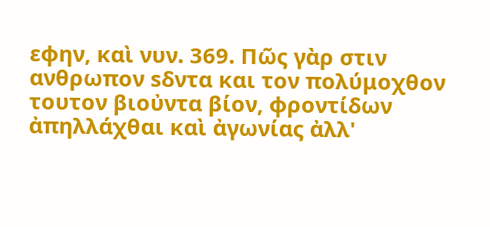εφην, καὶ νυν. 369. Πῶς γὰρ στιν ανθρωπον sδντα και τον πολύμοχθον τουτον βιοὐντα βίον, φροντίδων ἀπηλλάχθαι καὶ ἀγωνίας ἀλλ'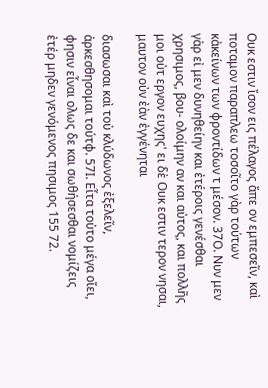Oυκ εστιν ἴσον εις πέλαγος ἄπε ον εμπεσεῖν, καὶ ποταμον παραπλεω τοσοῖτο γὰρ τούτων κἀκείνων των φροντίδων τ μέσον. 37O. Νυν μεν γὰρ εἰ μεν δυνηθείην και ἐτέροις γενέσθαι χρησιμος, βου- ολοίμην αν και αὐτος, και πολλῆς μοι οὐτ εργον ευχης' ει δὲ Ουκ εστιν τερον νησαι, μαυτον οὐν ἐὰν ἐγγένηται

διασωσαι καὶ τοὐ κλύδωνος ἐξελεῖν, ἀρκεσθησομαι τούτφ. 57I. Εἶτα τοὐτο μέγα οἴει, φησιν εἶναι ολως δε και σωθήσεσθαι νομίζεις ἐτέρ μηδεν γενόμενος πησιμος 155 72.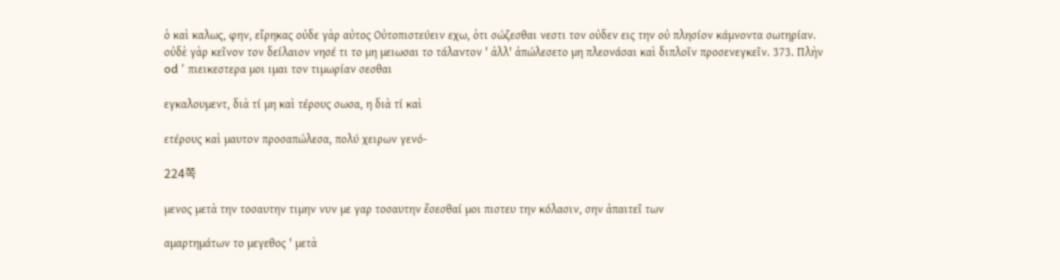ὁ καὶ καλως, φην, εἴρηκας οὐδε γὰρ αὐτος Οὐτοπιστεύειν εχω, ὁτι σώζεσθαι νεστι τον οὐδεν εις την οὐ πλησίον κάμνοντα σωτηρίαν. οὐδὲ γὰρ κεῖνον τον δείλαιον νησέ τι το μη μειωσαι το τάλαντον ' ἀλλ' ἀπώλεσετο μη πλεονάσαι καὶ διπλοῖν προσενεγκεῖν. 373. Πλὴν od ' πιεικεστερα μοι ιμαι τον τιμωρίαν σεσθαι

εγκαλουμεντ, διὰ τί μη καὶ τέρους σωσα, η διὰ τί καὶ

ετέρους καὶ μαυτον προσαπώλεσα, πολύ χειρων γενό-

224쪽

μενος μετὰ την τοσαυτην τιμην νυν με γαρ τοσαυτην ἔσεσθαί μοι πιστευ την κόλασιν, σην ἀπαιτεῖ των

αμαρτημάτων το μεγεθος ' μετὰ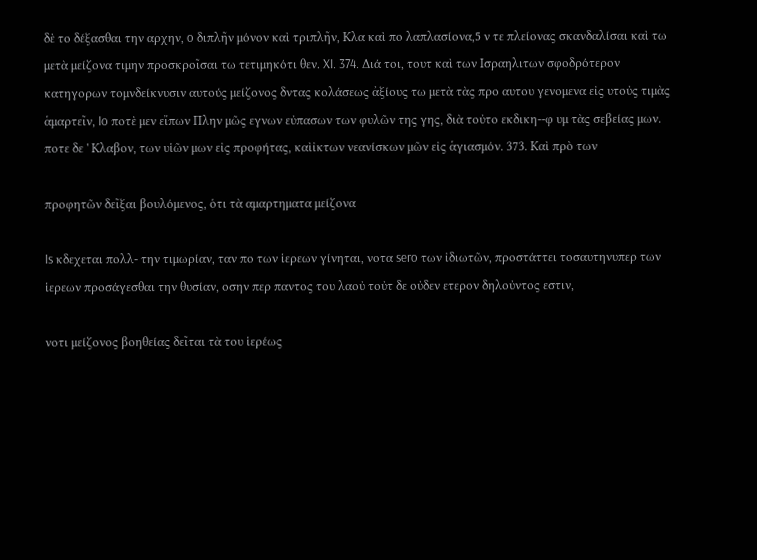δὲ το δέξασθαι την αρχην, o διπλῆν μόνον καὶ τριπλῆν, Κλα καὶ πο λαπλασίονα,5 ν τε πλείονας σκανδαλίσαι καὶ τω μετὰ μείζονα τιμην προσκροῖσαι τω τετιμηκότι θεν. XI. 374. Διά τοι, τουτ καὶ των Ισραηλιτων σφοδρότερον κατηγορων τομνδείκνυσιν αυτούς μείζονος δντας κολάσεως ἀξίους τω μετὰ τὰς προ αυτου γενομενα εἰς υτοὐς τιμὰς ἁμαρτεῖν, Io ποτὲ μεν εἴπων Πλην μῶς εγνων εὐπασων των φυλῶν της γης, διὰ τοὐτο εκδικη--φ υμ τὰς σεβείας μων. ποτε δε ' Κλαβον, των υἱῶν μων εἰς προφήτας, καὶἰκτων νεανίσκων μῶν εἰς ἁγιασμόν. 373. Καὶ πρὸ των

προφητῶν δεῖξαι βουλόμενος, ὁτι τὰ αμαρτηματα μείζονα

Is κδεχεται πολλ- την τιμωρίαν, ταν πο των ἱερεων γίνηται, νοτα sero των ἰδιωτῶν, προστάττει τοσαυτηνυπερ των ἱερεων προσάγεσθαι την θυσίαν, οσην περ παντος του λαοὐ τοὐτ δε οὐδεν ετερον δηλοὐντος εστιν,

νοτι μείζονος βοηθείας δεῖται τὰ του ἱερέως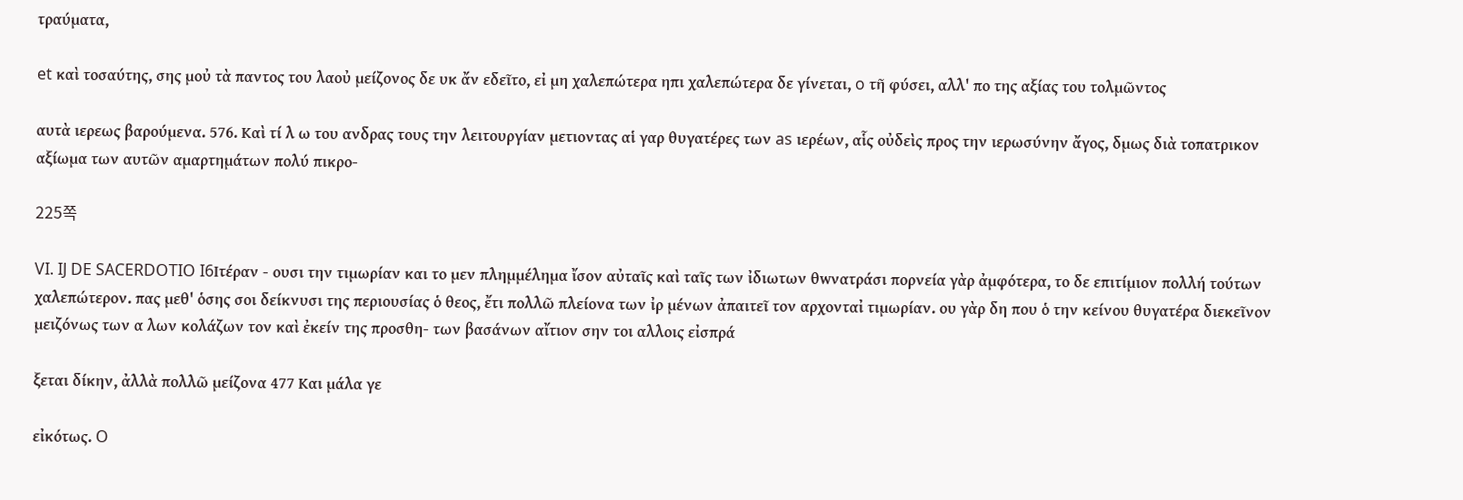τραύματα,

et καὶ τοσαύτης, σης μοὐ τὰ παντος του λαοὐ μείζονος δε υκ ἄν εδεῖτο, εἰ μη χαλεπώτερα ηπι χαλεπώτερα δε γίνεται, o τῆ φύσει, αλλ' πο της αξίας του τολμῶντος

αυτὰ ιερεως βαρούμενα. 576. Καὶ τί λ ω του ανδρας τους την λειτουργίαν μετιοντας αἱ γαρ θυγατέρες των as ιερέων, αἷς οὐδεὶς προς την ιερωσύνην ἄγος, δμως διὰ τοπατρικον αξίωμα των αυτῶν αμαρτημάτων πολύ πικρο-

225쪽

VI. IJ DE SACERDOTIO I6Iτέραν - ουσι την τιμωρίαν και το μεν πλημμέλημα ἴσον αὐταῖς καὶ ταῖς των ἰδιωτων θwνατράσι πορνεία γὰρ ἀμφότερα, το δε επιτίμιον πολλή τούτων χαλεπώτερον. πας μεθ' ὁσης σοι δείκνυσι της περιουσίας ὁ θεος, ἔτι πολλῶ πλείονα των ἰρ μένων ἀπαιτεῖ τον αρχονταἰ τιμωρίαν. ου γὰρ δη που ὁ την κείνου θυγατέρα διεκεῖνον μειζόνως των α λων κολάζων τον καὶ ἐκείν της προσθη- των βασάνων αἴτιον σην τοι αλλοις εἰσπρά

ξεται δίκην, ἀλλὰ πολλῶ μείζονα 477 Και μάλα γε

εἰκότως. O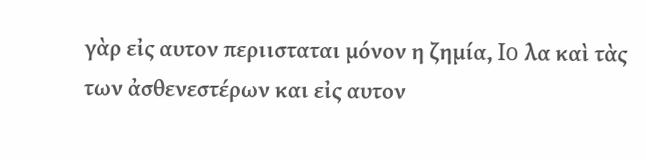γὰρ εἰς αυτον περιισταται μόνον η ζημία, Io λα καὶ τὰς των ἀσθενεστέρων και εἰς αυτον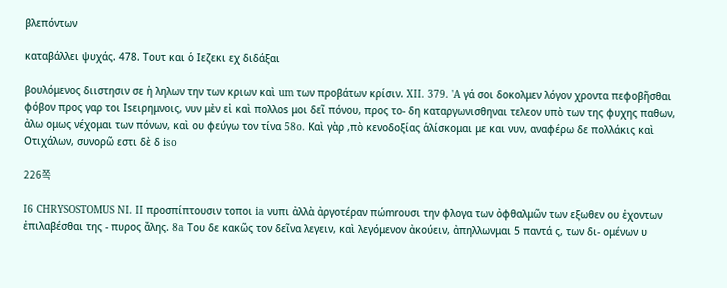βλεπόντων

καταβάλλει ψυχάς. 478. Τουτ και ὁ Ιεζεκι εχ διδάξαι

βουλόμενος διιστησιν σε ἡ ληλων την των κριων καὶ um των προβάτων κρίσιν. XII. 379. 'A γά σοι δοκολμεν λόγον χροντα πεφοβῆσθαι φόβον προς γαρ τοι Isειρημνοις, νυν μὲν εἰ καὶ πολλos μοι δεῖ πόνου, προς το- δη καταργωνισθηναι τελεον υπὸ των της φυχης παθων, ἀλω ομως νέχομαι των πόνων, καὶ ου φεύγω τον τίνα 58o. Καὶ γὰρ ,πὸ κενοδοξίας ἁλίσκομαι με και νυν, αναφέρω δε πολλάκις καὶ Oτιχάλων, συνορῶ εστι δὲ δ iso

226쪽

I6 CHRYSOSTOMUS NI. II προσπίπτουσιν τοποι ia νυπι ἀλλὰ ἀργοτέραν πώmrουσι την φλογα των ὀφθαλμῶν των εξωθεν ου ἐχοντων ἐπιλαβέσθαι της - πυρος ἄλης. 8a Του δε κακῶς τον δεῖνα λεγειν, καὶ λεγόμενον ἀκούειν, ἀπηλλωνμαι 5 παντά ς, των δι- ομένων υ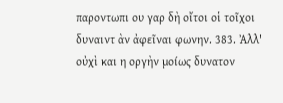παροντωπι ου γαρ δὴ οἴτοι οἱ τοῖχοι δυναιντ ὰν ἀφεῖναι φωνην. 383. Ἀλλ' οὐχὶ και η οργὴν μοίως δυνατον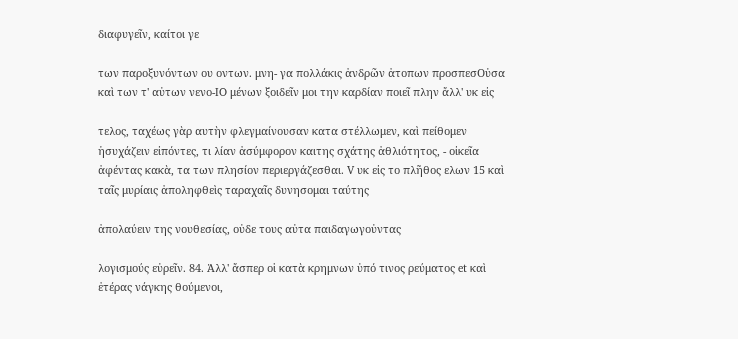διαφυγεῖν, καίτοι γε

των παροξυνόντων ου οντων. μνη- γα πολλάκις ἀνδρῶν ἀτοπων προσπεσΟὐσα καὶ των τ' αὐτων νενο-IO μένων ξοιδεῖν μοι την καρδίαν ποιεῖ πλην ἄλλ' υκ εἰς

τελος, ταχέως γὰρ αυτὴν φλεγμαίνουσαν κατα στέλλωμεν, καὶ πείθομεν ἡσυχάζειν εἰπόντες, τι λίαν ἀσύμφορον καιτης σχάτης ἀθλιότητος, - οἰκεῖα ἀφέντας κακὰ, τα των πλησίον περιεργάζεσθαι. V υκ εἰς το πλῆθος ελων 15 καὶ ταῖς μυρίαις ἀποληφθεὶς ταραχαῖς δυνησομαι ταύτης

ἀπολαύειν της νουθεσίας, οὐδε τους αὐτα παιδαγωγοὐντας

λογισμούς εὐρεῖν. 84. Ἀλλ' ἄσπερ οἱ κατὰ κρημνων ὐπό τινος ρεύματος et καὶ ἐτέρας νάγκης θούμενοι,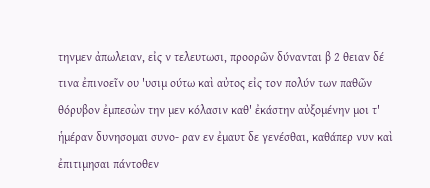τηνμεν ἀπωλειαν, εἰς ν τελευτωσι, προορῶν δύνανται β 2 θειαν δέ τινα ἐπινοεῖν ου 'υσιμ ούτω καὶ αὐτος εἰς τον πολύν των παθῶν θόρυβον ἐμπεσὼν την μεν κόλασιν καθ' ἐκάστην αὐξομένην μοι τ' ἡμέραν δυνησομαι συνο- ραν εν ἐμαυτ δε γενέσθαι, καθάπερ νυν καὶ ἐπιτιμησαι πάντοθεν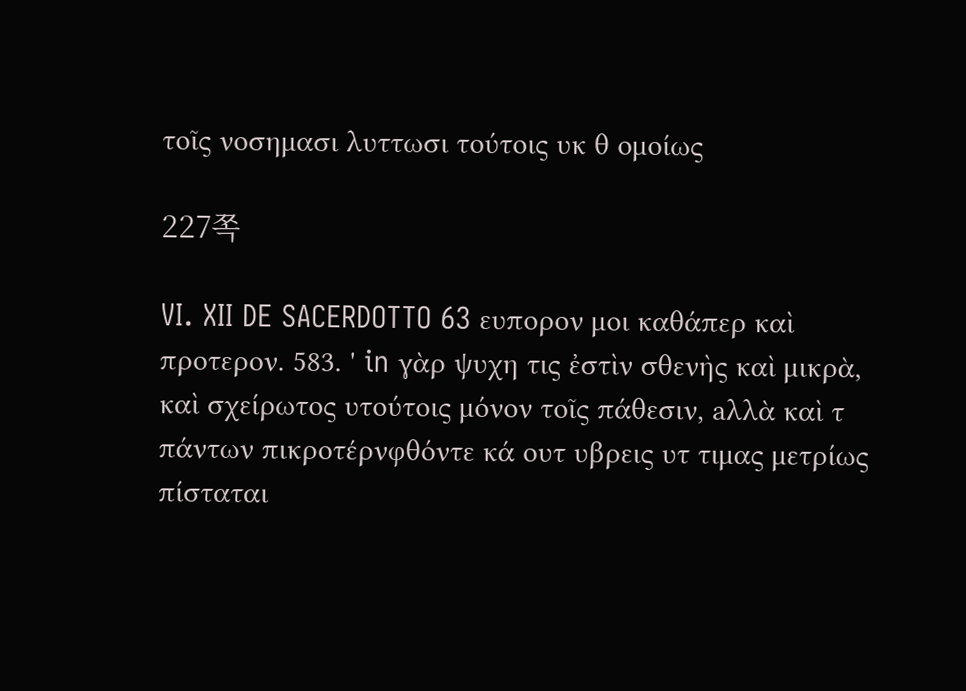τοῖς νοσημασι λυττωσι τούτοις υκ θ ομοίως

227쪽

VI. XII DE SACERDOTTO 63 ευπορον μοι καθάπερ καὶ προτερον. 583. ' in γὰρ ψυχη τις ἐστὶν σθενὴς καὶ μικρὰ, καὶ σχείρωτος υτούτοις μόνον τοῖς πάθεσιν, aλλὰ καὶ τ πάντων πικροτέρνφθόντε κά ουτ υβρεις υτ τιμας μετρίως πίσταται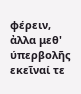φέρειν, ἀλλα μεθ' ύπερβολῆς εκεῖναί τε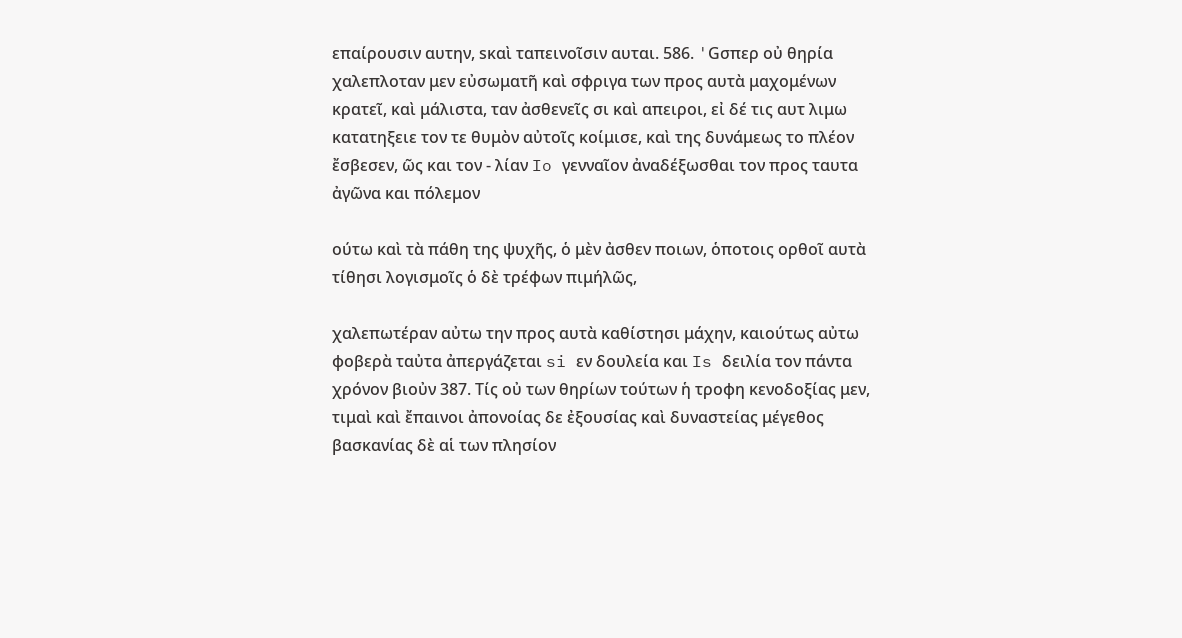επαίρουσιν αυτην, sκαὶ ταπεινοῖσιν αυται. 586. 'Gσπερ οὐ θηρία χαλεπλοταν μεν εὐσωματῆ καὶ σφριγα των προς αυτὰ μαχομένων κρατεῖ, καὶ μάλιστα, ταν ἀσθενεῖς σι καὶ απειροι, εἰ δέ τις αυτ λιμω κατατηξειε τον τε θυμὸν αὐτοῖς κοίμισε, καὶ της δυνάμεως το πλέον ἔσβεσεν, ῶς και τον - λίαν Io γενναῖον ἀναδέξωσθαι τον προς ταυτα ἀγῶνα και πόλεμον

ούτω καὶ τὰ πάθη της ψυχῆς, ὁ μὲν ἀσθεν ποιων, ὁποτοις ορθοῖ αυτὰ τίθησι λογισμοῖς ὁ δὲ τρέφων πιμήλῶς,

χαλεπωτέραν αὐτω την προς αυτὰ καθίστησι μάχην, καιούτως αὐτω φοβερὰ ταὐτα ἀπεργάζεται si εν δουλεία και Is δειλία τον πάντα χρόνον βιοὐν 387. Τίς οὐ των θηρίων τούτων ἡ τροφη κενοδοξίας μεν, τιμαὶ καὶ ἔπαινοι ἀπονοίας δε ἐξουσίας καὶ δυναστείας μέγεθος βασκανίας δὲ αἱ των πλησίον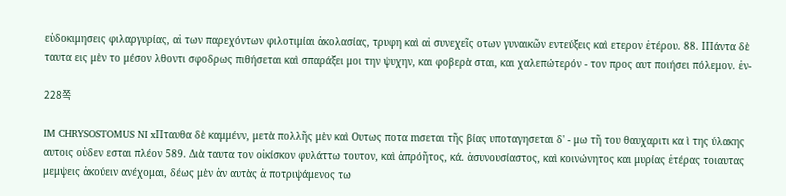εὐδοκιμησεις φιλαργυρίας, αἱ των παρεχόντων φιλοτιμίαι ἀκολασίας, τρυφη καὶ αἱ συνεχεῖς οτων γυναικῶν εντεύξεις καὶ ετερον ἐτέρου. 88. ΙΠάντα δὲ ταυτα εις μὲν το μέσον λθοντι σφοδρως πιθήσεται καὶ σπαράξει μοι την ψυχην, και φοβερὰ σται, και χαλεπώτερόν - τον προς αυτ ποιήσει πόλεμον. ἐν-

228쪽

IM CHRYSOSTOMUS NI xΠταυθα δὲ καμμένν, μετὰ πολλῆς μὲν καὶ Ουτως ποτα mσεται τῆς βίας υποταγησεται δ' - μω τῆ του θαυχαριτι κα ὶ της ύλακης αυτοις οὐδεν εσται πλέον 589. Διὰ ταυτα τον οἰκίσκον φυλάττω τουτον, καὶ ἀπρόῆτος, κά. ἀσυνουσίαστος, καὶ κοινώνητος και μυρίας ἐτέρας τοιαυτας μεμψεις ἀκούειν ανέχομαι, δέως μὲν ἁν αυτὰς ἀ ποτριψάμενος τω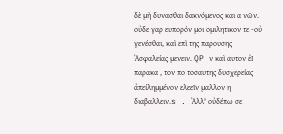δὲ μὴ δυνασθαι δακνόμενος και α νῶν. οὐδε γαρ ευπορόν μοι ομιλητικον τε -οὐ γενέσθαι, καὶ επὶ της παρουσης Ἀσφαλείας μενειν. QP ν καὶ αυτον ἐI παρακα , τον πο τοσαυτης δυσχερείας ἀπείλημμένον ελεεῖν μαλλον η διαβαλλειν.s . Ἀλλ' οὐδέπω σε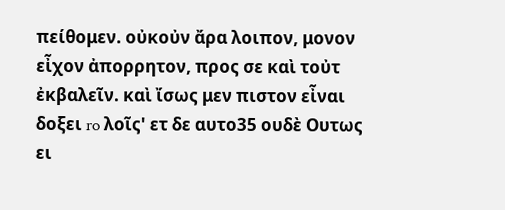πείθομεν. οὐκοὐν ἄρα λοιπον, μονον εἶχον ἀπορρητον, προς σε καὶ τοὐτ ἐκβαλεῖν. καὶ ἴσως μεν πιστον εἶναι δοξει ro λοῖς' ετ δε αυτο35 ουδὲ Ουτως ει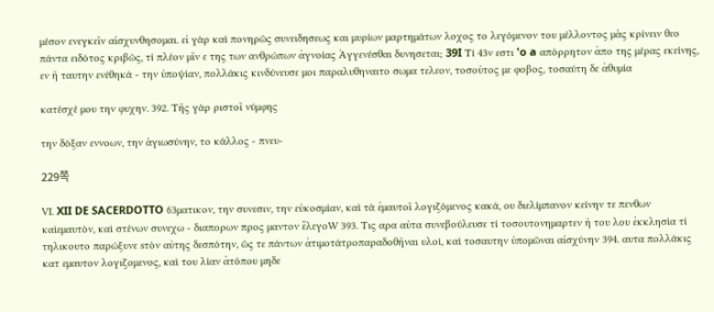μέσον ενεγκεῖν αἰσχυνθησομαι. εἰ γὰρ καὶ πονηρῶς συνειδησεως και μυρίων μαρτημάτων λοχος το λεγόμενον του μέλλοντος μἁς κρίνειν θεο πάντα ειδότος κριβῶς, τί πλέον μῖν ε της των ανθρώπων ἀγνοίας Ἀγγενέσθαι δυνησεται; 39I Τί 43ν εστι 'o a απόρρητον ἀπο της μέρας εκείνης, εν ῆ ταυτην ενέθηκά - την ὐποψίαν, πολλάκις κινδύνευσε μοι παραλυθηναιτο σωμα τελεον, τοσοὐτος με φοβος, τοσαύτη δε ἀθυμία

κατέσχέ μου την φυχην. 392. Τῆς γὰρ ριστοῖ νύμφης

την δόξαν εννοων, την ἁγιωσύνην, το κάλλος - πνευ-

229쪽

VΙ. XII DE SACERDOTTO 63ματικον, την συνεσιν, την εὐκοσμίαν, καὶ τὰ ἐμαυτοῖ λογιζόμενος κακά, ου διελίμπανον κείνην τε πενθων καὶεμαυτὸν, καὶ στένων συνεχω - διαπορων προς μαντον ἔλεγοW 393. Τις αρα αὐτα συνεβούλευσε τί τοσουτονημαρτεν ἡ του λου ἐκκλησία τί τηλικουτο παρώξυνε sτὸν αὐτης δεσπότην, ῶς τε πάντων ἀτιμοτάτροπαραδοθῆναι υλοὶ, καὶ τοσαυτην ὐπομῶναι αἰσχύνην 394. αυτα πολλάκις κατ εμαυτον λογιζομενος, καὶ του λίαν ἀτόπου μηδε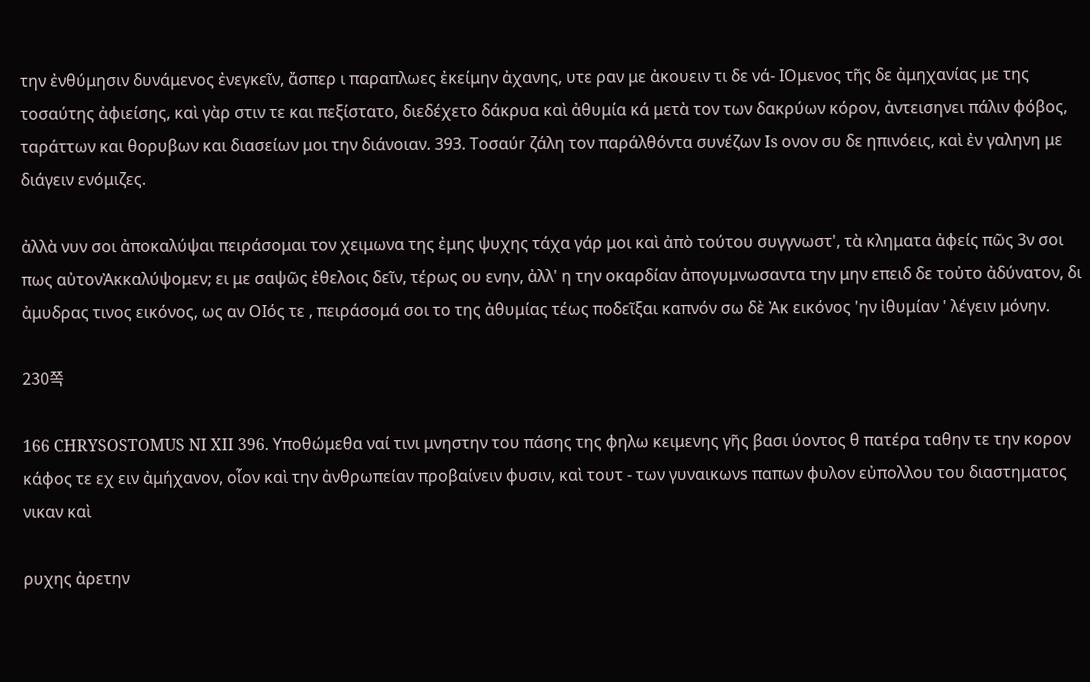την ἐνθύμησιν δυνάμενος ἐνεγκεῖν, ἄσπερ ι παραπλωες ἐκείμην ἀχανης, υτε ραν με ἀκουειν τι δε νά- IOμενος τῆς δε ἀμηχανίας με της τοσαύτης ἀφιείσης, καὶ γὰρ στιν τε και πεξίστατο, διεδέχετο δάκρυα καὶ ἀθυμία κά μετὰ τον των δακρύων κόρον, ἀντεισηνει πάλιν φόβος, ταράττων και θορυβων και διασείων μοι την διάνοιαν. 393. Τοσαύr ζάλη τον παράλθόντα συνέζων Is ονον συ δε ηπινόεις, καὶ ἐν γαληνη με διάγειν ενόμιζες.

ἀλλὰ νυν σοι ἀποκαλύψαι πειράσομαι τον χειμωνα της ἐμης ψυχης τάχα γάρ μοι καὶ ἀπὸ τούτου συγγνωστ', τὰ κληματα ἀφείς πῶς 3ν σοι πως αὐτονἈκκαλύψομεν; ει με σαψῶς ἐθελοις δεῖν, τέρως ου ενην, ἀλλ' η την oκαρδίαν ἀπογυμνωσαντα την μην επειδ δε τοὐτο ἀδύνατον, δι ἀμυδρας τινος εικόνος, ως αν OIός τε , πειράσομά σοι το της ἀθυμίας τέως ποδεῖξαι καπνόν σω δὲ Ἀκ εικόνος 'ην ἰθυμίαν ' λέγειν μόνην.

230쪽

166 CHRYSOSTOMUS NI XII 396. Υποθώμεθα ναί τινι μνηστην του πάσης της φηλω κειμενης γῆς βασι ύοντος θ πατέρα ταθην τε την κορον κάφος τε εχ ειν ἀμήχανον, οἷον καὶ την ἀνθρωπείαν προβαίνειν φυσιν, καὶ τουτ - των γυναικωνs παπων φυλον εὐπολλου του διαστηματος νικαν καὶ

ρυχης ἀρετην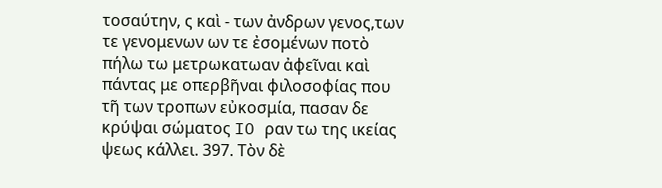τοσαύτην, ς καὶ - των ἀνδρων γενος,των τε γενομενων ων τε ἐσομένων ποτὸ πήλω τω μετρωκατωαν ἀφεῖναι καὶ πάντας με οπερβῆναι φιλοσοφίας που τῆ των τροπων εὐκοσμία, πασαν δε κρύψαι σώματος IO ραν τω της ικείας ψεως κάλλει. 397. Τὸν δὲ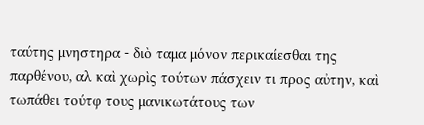ταύτης μνηστηρα - διὸ ταμα μόνον περικαίεσθαι της παρθένου, αλ καὶ χωρὶς τούτων πάσχειν τι προς αὐτην, καὶ τωπάθει τούτφ τους μανικωτάτους των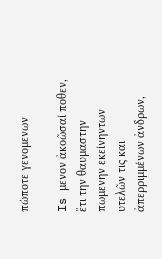πώποτε γενομενων

Is μενον ἀκοῶσαί ποθεν, ἔτι την θαυμαστην πωμενην εκείνηντων υτελῶν τις και ἀπερριμμένων ἀνδρων,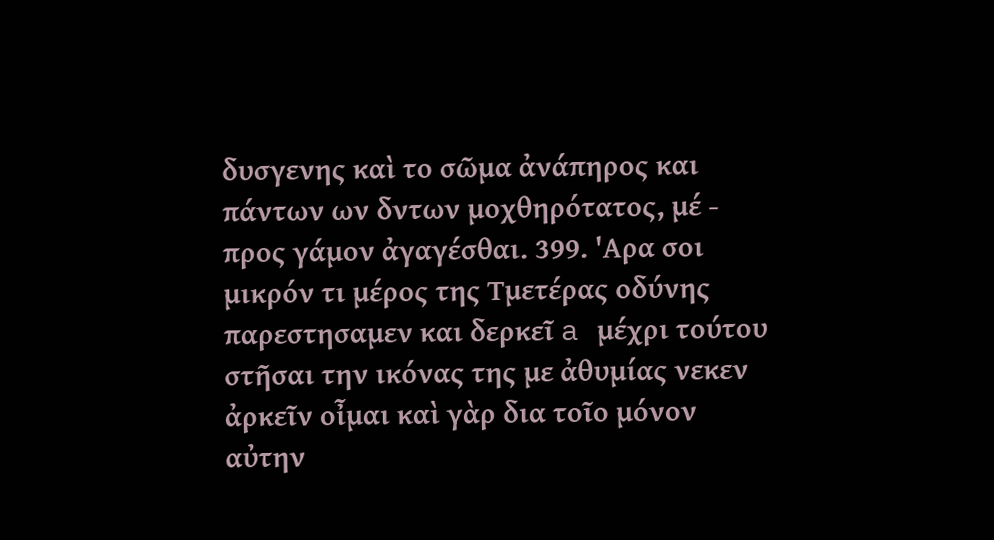δυσγενης καὶ το σῶμα ἀνάπηρος και πάντων ων δντων μοχθηρότατος, μέ - προς γάμον ἀγαγέσθαι. 399. 'Αρα σοι μικρόν τι μέρος της Τμετέρας οδύνης παρεστησαμεν και δερκεῖ a μέχρι τούτου στῆσαι την ικόνας της με ἀθυμίας νεκεν ἀρκεῖν οἶμαι καὶ γὰρ δια τοῖο μόνον αὐτην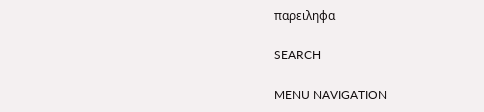παρειληφα

SEARCH

MENU NAVIGATION